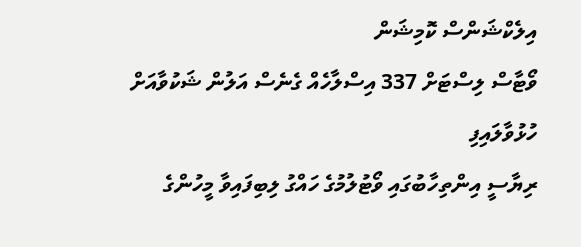އިލެކްޝަންސް ކޮމިޝަން
ވޯޓާސް ލިސްޓަށް 337 އިސްލާހެއް ގެނެސް އަލުން ޝަކުވާއަށް ހުޅުވާލައިފި
ރިޔާސީ އިންތިހާބުގައި ވޯޓުލުމުގެ ހައްގު ލިބިފައިވާ މީހުންގެ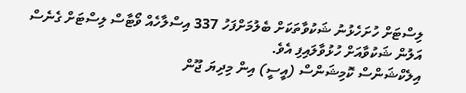ލިސްޓަށް ހުށަހެޅުނު ޝަކުވާތަކަށް ބެލުމަށްފަހު 337 އިސްލާހެއް ވޯޓާސް ލިސްޓަށް ގެނެސް އަލުން ޝަކުވާއަށް ހުޅުވާލައިފި އެވެ.
އިލެކްޝަންސް ކޮމިޝަންސް (އީސީ) އިން މިދިޔަ ޖޫން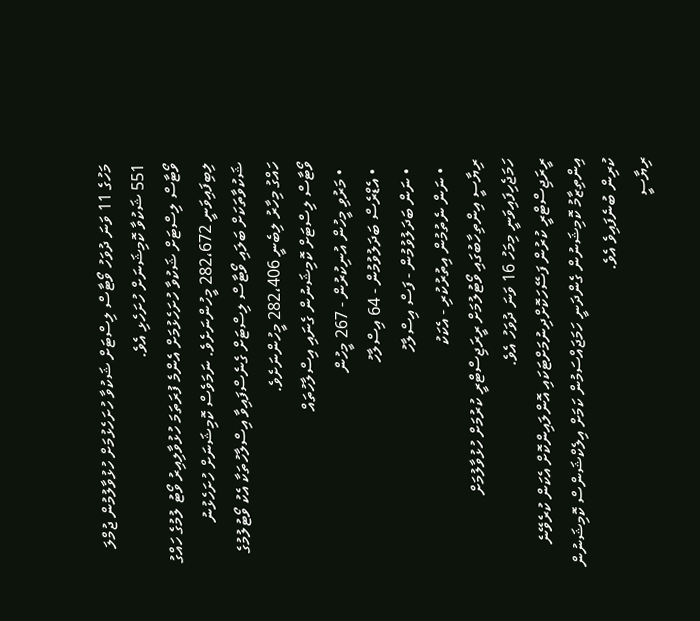މަހުގެ 11 ވަނަ ދުވަހު ވޯޓާސް ލިސްޓަށް ޝަކުވާ ހުށަހެޅުމަށް ހުޅުވާލުމުން ޖުމްލަ 551 ޝަކުވާ ކޮމިޝަނަށް ހުށަހެޅި އެވެ.
ވޯޓާސް ލިސްޓަށް ޝަކުވާ ހުށަހެޅުމަށް އެންމެ ފުރަތަމަ ހުޅުވާލިއިރު ވޯޓު ލުމުގެ ހައްގު ލިބިފައިވަނީ 282،672 މީހުންނަށެވެ. ނަމަވެސް ކޮމިޝަނަށް ހުށަހެޅުނު ޝަކުވާތަކަށް ބަލައި ވޯޓާސް ލިސްޓަށް ގެނެސްފައިވާ އިސްލާހުތަކާ އެކު ވޯޓުލުމުގެ ހައްގު މިހާރު ލިބެނީ 282،406 މީހުންނަށެވެ.
ވޯޓާސް ލިސްޓަށް ކޮމިޝަނުން ގެނައި އިސްލާހުތައް
  • މަރުވި މީހުން އުނިކުރުން - 267 މީހުން
  • އެޑްރެސް ބަދަލުވުމުން - 64 އިސްލާހު
  • ނަން ބަދަލުވުމުން - ފަސް އިސްލާހު
  • ނަން ނެތުމުން އިތުރުކުރި - އެކަކު
ރިޔާސީ އިންތިހާބުގައި ވޯޓުލުމަށް ރީރަޖިސްޓްރީ ކުރުމަށް ހުޅުވާލުމަށް ހަމަޖެހިފައިވަނީ މިމަހު 16 ވަނަ ދުވަހު އެވެ.
ރީރަޖިސްޓްރީ ކުރުން ފަސޭހަކޮށްދިނުމަށްޓަކައި އޮންލައިންކޮށް އެކަން ކުރެވޭނެ އިންތިޒާމު ކޮމިޝަނުން ގެންދަނީ ހަމަޖައްސަމުން ކަމަށް އިލެކްޝަންސް ކޮމިޝަނުން ކުރިން ބުނެފައިވެ އެވެ.
ރިޔާސީ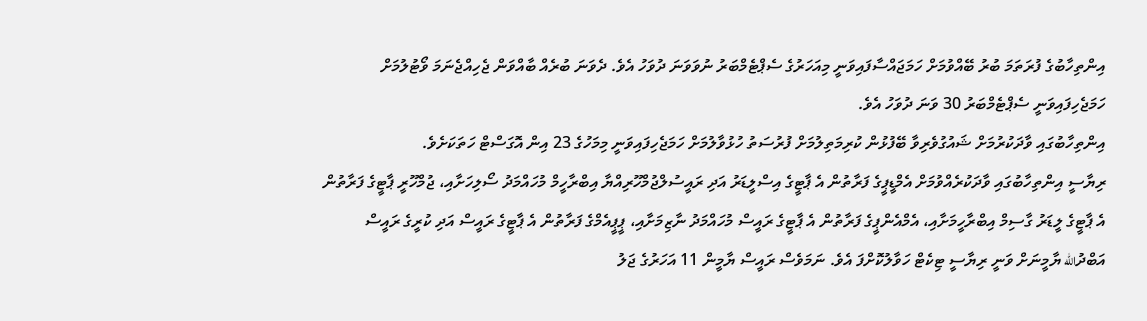އިންތިހާބުގެ ފުރަތަމަ ބުރު ބޭއްވުމަށް ހަމަޖައްސާފައިވަނީ މިއަހަރުގެ ސެޕްޓެމްބަރު ނުވަވަނަ ދުވަހު އެވެ. ދެވަނަ ބުރެއް ބާއްވަން ޖެހިއްޖެނަމަ ވޯޓުލުމަށް ހަމަޖެހިފައިވަނީ ސެޕްޓެމްބަރު 30 ވަނަ ދުވަހު އެވެ.
އިންތިހާބުގައި ވާދަކުރުމަށް ޝައުގުވެރިވާ ބޭފުޅުން ކުރިމަތިލުމަށް ފުރުސަތު ހުޅުވާލުމަށް ހަމަޖެހިފައިވަނީ މިމަހުގެ 23 އިން އޮގަސްޓް ހަތަކަށެވެ.
ރިޔާސީ އިންތިހާބުގައި ވާދަކުރެއްވުމަށް އެމްޑީޕީގެ ފަރާތުން އެ ޕާޓީގެ އިސްލީޑަރު އަދި ރައީސުލްޖުމްހޫރިއްޔާ އިބްރާހީމް މުހައްމަދު ސޯލިހަށާއި، ޖުމްހޫރީ ޕާޓީގެ ފަރާތުން އެ ޕާޓީގެ ލީޑަރު ގާސިމް އިބްރާހީމަށާއި، އެމްއެންޕީގެ ފަރާތުން އެ ޕާޓީގެ ރައީސް މުހައްމަދު ނާޒިމަށާއި، ޕީޕީއެމްގެ ފަރާތުން އެ ޕާޓީގެ ރައީސް އަދި ކުރީގެ ރައީސް އަބްދުالله ޔާމީނަށް ވަނީ ރިޔާސީ ޓިކެޓް ހަވާލުކޮށްފަ އެވެ. ނަމަވެސް ރައީސް ޔާމީން 11 އަހަރުގެ ޖަލު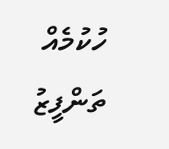ހުކުމެއް ތަންފީޒު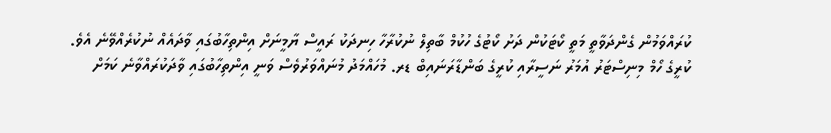ކުރައްވަމުން ގެންދަވާތީ މަތީ ކޯޓަކުން ދަށު ކޯޓުގެ ހުކުމް ބާތިލް ނުކުރާހާ ހިނދަކު ރައީސް ޔާމީނަށް އިންތިހާބުގައި ވާދައެއް ނުކުރެއްވޭނެ އެވެ.
ކުރީގެ ހޯމް މިނިސްޓަރު އުމަރު ނަސީރާއި ކުރީގެ ބަންޑާރަނައިބް ޑރ. މުހައްމަދު މުނައްވަރުވެސް ވަނީ އިންތިހާބުގައި ވާދަކުރައްވާނެ ކަމަށް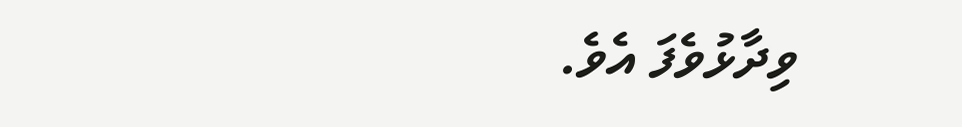ވިދާޅުވެފަ އެވެ.